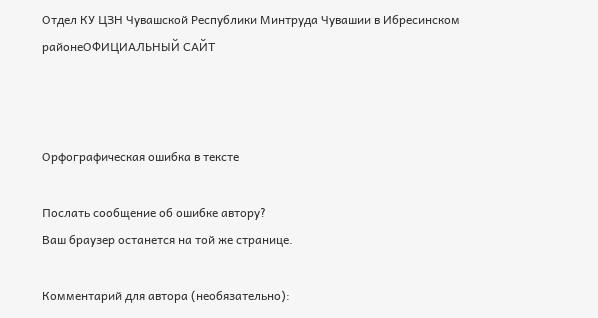Отдел КУ ЦЗН Чувашской Республики Минтруда Чувашии в Ибресинском районеОФИЦИАЛЬНЫЙ САЙТ



Орфографическая ошибка в тексте

Послать сообщение об ошибке автору?
Ваш браузер останется на той же странице.

Комментарий для автора (необязательно):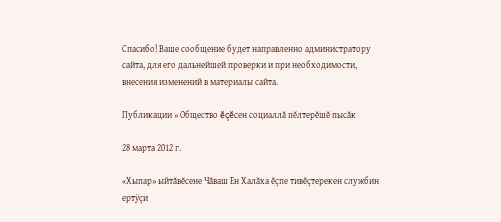Спасибо! Ваше сообщение будет направленно администратору сайта, для его дальнейшей проверки и при необходимости, внесения изменений в материалы сайта.

Публикации » Общество ĕçĕсен социаллă пĕлтерĕшĕ пысăк

28 марта 2012 г.

«Хыпар» ыйтăвĕсене Чăваш Ен Халăха ĕçпе тивĕçтерекен службин ертÿçи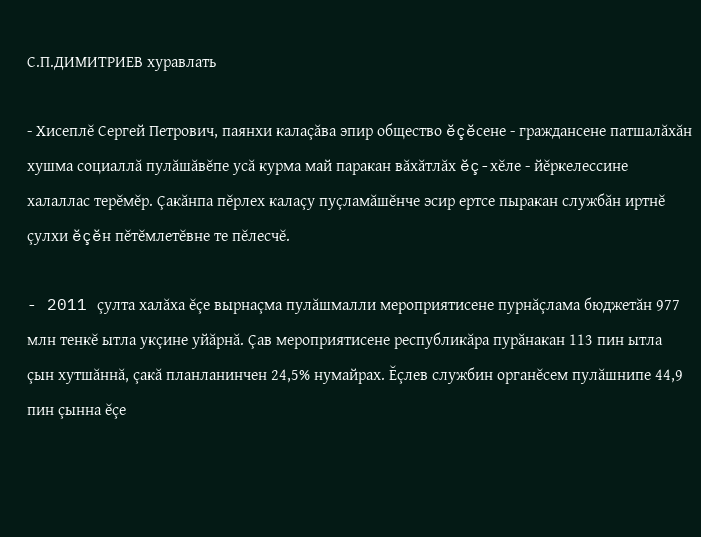С.П.ДИМИТРИЕВ хуравлать

- Хисеплĕ Сергей Петрович, паянхи калаçăва эпир общество ĕçĕсене - граждансене патшалăхăн хушма социаллă пулăшăвĕпе усă курма май паракан вăхăтлăх ĕç-хĕле - йĕркелессине халаллас терĕмĕр. Çакăнпа пĕрлех калаçу пуçламăшĕнче эсир ертсе пыракан службăн иртнĕ çулхи ĕçĕн пĕтĕмлетĕвне те пĕлесчĕ.

- 2011 çулта халăха ĕçе вырнаçма пулăшмалли мероприятисене пурнăçлама бюджетăн 977 млн тенкĕ ытла укçине уйăрнă. Çав мероприятисене республикăра пурăнакан 113 пин ытла çын хутшăннă, çакă планланинчен 24,5% нумайрах. Ĕçлев службин органĕсем пулăшнипе 44,9 пин çынна ĕçе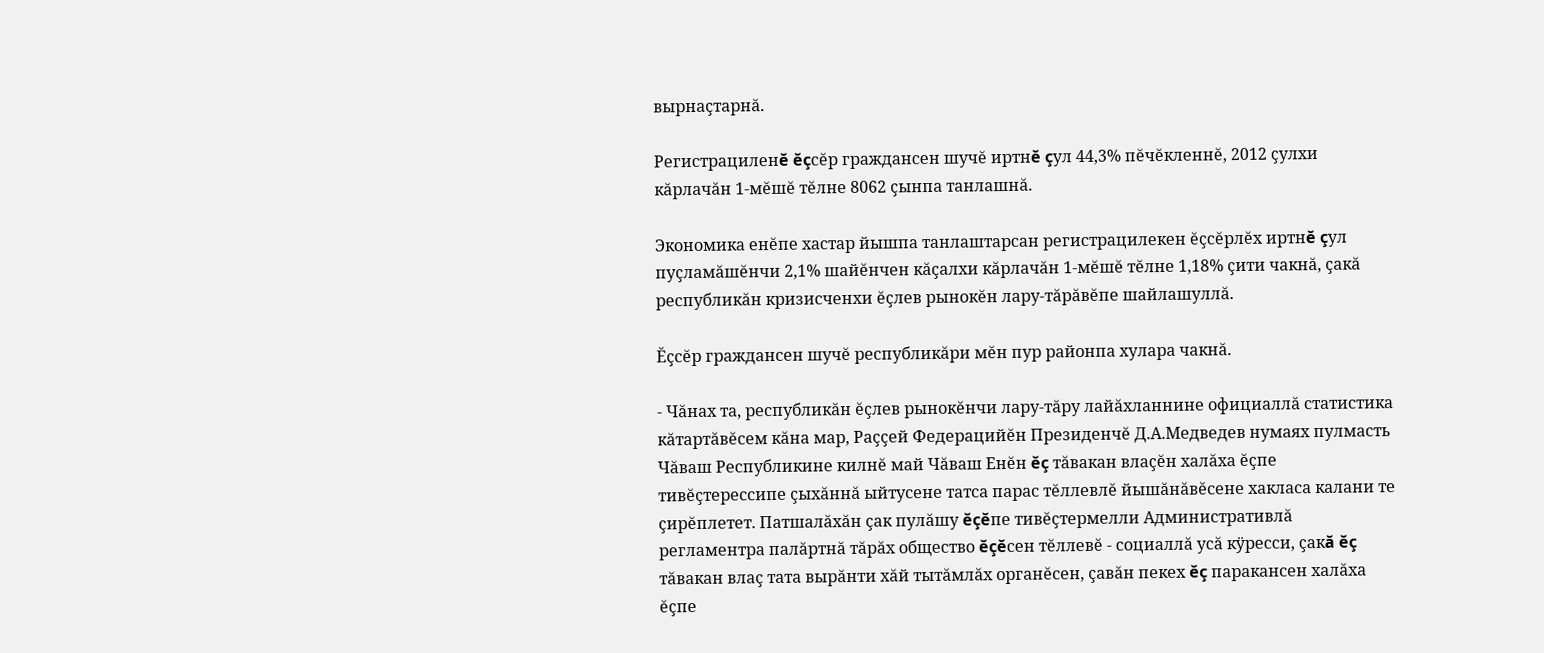вырнаçтарнă.

Регистрациленĕ ĕçсĕр граждансен шучĕ иртнĕ çул 44,3% пĕчĕкленнĕ, 2012 çулхи кăрлачăн 1-мĕшĕ тĕлне 8062 çынпа танлашнă.

Экономика енĕпе хастар йышпа танлаштарсан регистрацилекен ĕçсĕрлĕх иртнĕ çул пуçламăшĕнчи 2,1% шайĕнчен кăçалхи кăрлачăн 1-мĕшĕ тĕлне 1,18% çити чакнă, çакă республикăн кризисченхи ĕçлев рынокĕн лару-тăрăвĕпе шайлашуллă.

Ĕçсĕр граждансен шучĕ республикăри мĕн пур районпа хулара чакнă.

- Чăнах та, республикăн ĕçлев рынокĕнчи лару-тăру лайăхланнине официаллă статистика кăтартăвĕсем кăна мар, Раççей Федерацийĕн Президенчĕ Д.А.Медведев нумаях пулмасть Чăваш Республикине килнĕ май Чăваш Енĕн ĕç тăвакан влаçĕн халăха ĕçпе тивĕçтерессипе çыхăннă ыйтусене татса парас тĕллевлĕ йышăнăвĕсене хакласа калани те çирĕплетет. Патшалăхăн çак пулăшу ĕçĕпе тивĕçтермелли Административлă регламентра палăртнă тăрăх общество ĕçĕсен тĕллевĕ - социаллă усă кÿресси, çакă ĕç тăвакан влаç тата вырăнти хăй тытăмлăх органĕсен, çавăн пекех ĕç паракансен халăха ĕçпе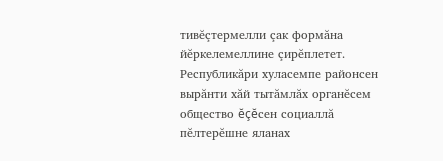тивĕçтермелли çак формăна йĕркелемеллине çирĕплетет. Республикăри хуласемпе районсен вырăнти хăй тытăмлăх органĕсем общество ĕçĕсен социаллă пĕлтерĕшне яланах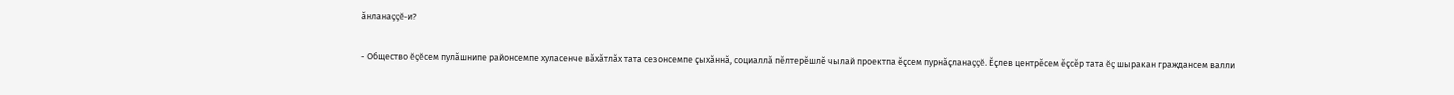ăнланаççĕ-и?

- Общество ĕçĕсем пулăшнипе районсемпе хуласенче вăхăтлăх тата сезонсемпе çыхăннă, социаллă пĕлтерĕшлĕ чылай проектпа ĕçсем пурнăçланаççĕ. Ĕçлев центрĕсем ĕçсĕр тата ĕç шыракан граждансем валли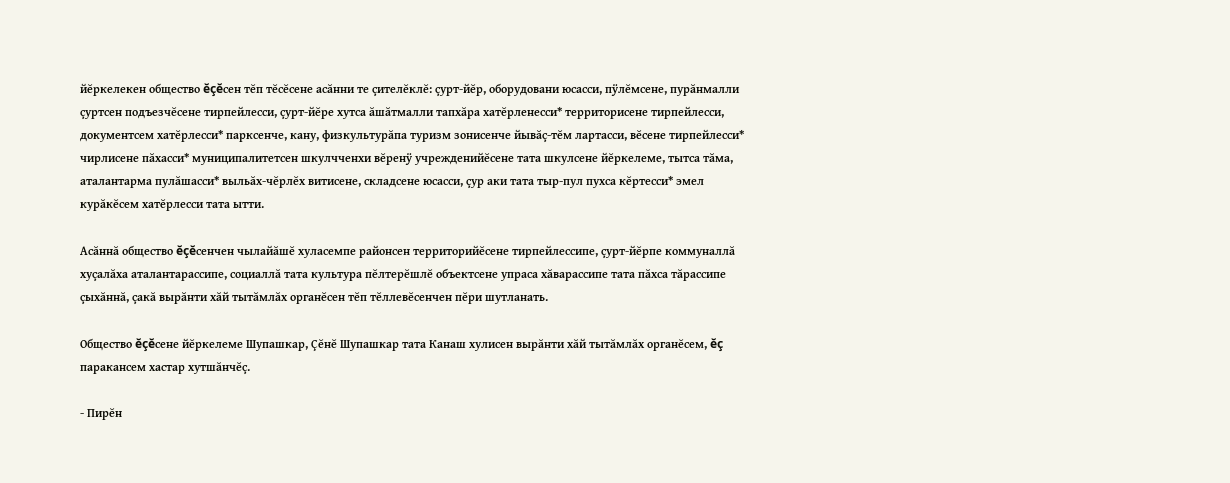йĕркелекен общество ĕçĕсен тĕп тĕсĕсене асăнни те çителĕклĕ: çурт-йĕр, оборудовани юсасси, пÿлĕмсене, пурăнмалли çуртсен подъезчĕсене тирпейлесси, çурт-йĕре хутса ăшăтмалли тапхăра хатĕрленесси* территорисене тирпейлесси, документсем хатĕрлесси* парксенче, кану, физкультурăпа туризм зонисенче йывăç-тĕм лартасси, вĕсене тирпейлесси* чирлисене пăхасси* муниципалитетсен шкулчченхи вĕренÿ учрежденийĕсене тата шкулсене йĕркелеме, тытса тăма, аталантарма пулăшасси* выльăх-чĕрлĕх витисене, складсене юсасси, çур аки тата тыр-пул пухса кĕртесси* эмел курăкĕсем хатĕрлесси тата ытти.

Асăннă общество ĕçĕсенчен чылайăшĕ хуласемпе районсен территорийĕсене тирпейлессипе, çурт-йĕрпе коммуналлă хуçалăха аталантарассипе, социаллă тата культура пĕлтерĕшлĕ объектсене упраса хăварассипе тата пăхса тăрассипе çыхăннă, çакă вырăнти хăй тытăмлăх органĕсен тĕп тĕллевĕсенчен пĕри шутланать.

Общество ĕçĕсене йĕркелеме Шупашкар, Çĕнĕ Шупашкар тата Канаш хулисен вырăнти хăй тытăмлăх органĕсем, ĕç паракансем хастар хутшăнчĕç.

- Пирĕн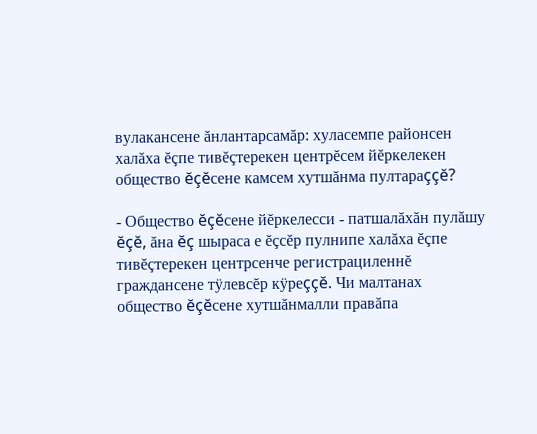вулакансене ăнлантарсамăр: хуласемпе районсен халăха ĕçпе тивĕçтерекен центрĕсем йĕркелекен общество ĕçĕсене камсем хутшăнма пултараççĕ?

- Общество ĕçĕсене йĕркелесси - патшалăхăн пулăшу ĕçĕ, ăна ĕç шыраса е ĕçсĕр пулнипе халăха ĕçпе тивĕçтерекен центрсенче регистрациленнĕ граждансене тÿлевсĕр кÿреççĕ. Чи малтанах общество ĕçĕсене хутшăнмалли правăпа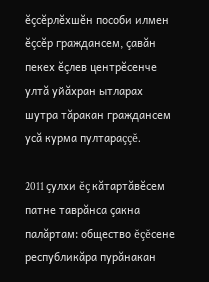ĕçсĕрлĕхшĕн пособи илмен ĕçсĕр граждансем, çавăн пекех ĕçлев центрĕсенче ултă уйăхран ытларах шутра тăракан граждансем усă курма пултараççĕ.

2011 çулхи ĕç кăтартăвĕсем патне таврăнса çакна палăртам: общество ĕçĕсене республикăра пурăнакан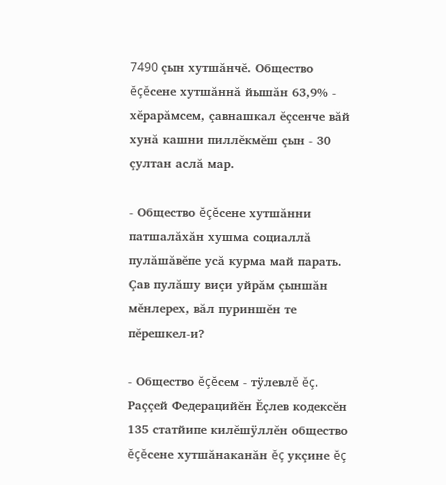7490 çын хутшăнчĕ. Общество ĕçĕсене хутшăннă йышăн 63,9% - хĕрарăмсем, çавнашкал ĕçсенче вăй хунă кашни пиллĕкмĕш çын - 30 çултан аслă мар.

- Общество ĕçĕсене хутшăнни патшалăхăн хушма социаллă пулăшăвĕпе усă курма май парать. Çав пулăшу виçи уйрăм çыншăн мĕнлерех, вăл пуриншĕн те пĕрешкел-и?

- Общество ĕçĕсем - тÿлевлĕ ĕç. Раççей Федерацийĕн Ĕçлев кодексĕн 135 статйипе килĕшÿллĕн общество ĕçĕсене хутшăнаканăн ĕç укçине ĕç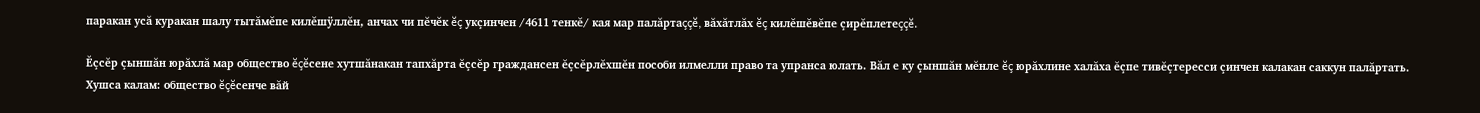паракан усă куракан шалу тытăмĕпе килĕшÿллĕн, анчах чи пĕчĕк ĕç укçинчен /4611 тенкĕ/ кая мар палăртаççĕ, вăхăтлăх ĕç килĕшĕвĕпе çирĕплетеççĕ.

Ĕçсĕр çыншăн юрăхлă мар общество ĕçĕсене хутшăнакан тапхăрта ĕçсĕр граждансен ĕçсĕрлĕхшĕн пособи илмелли право та упранса юлать. Вăл е ку çыншăн мĕнле ĕç юрăхлине халăха ĕçпе тивĕçтересси çинчен калакан саккун палăртать. Хушса калам: общество ĕçĕсенче вăй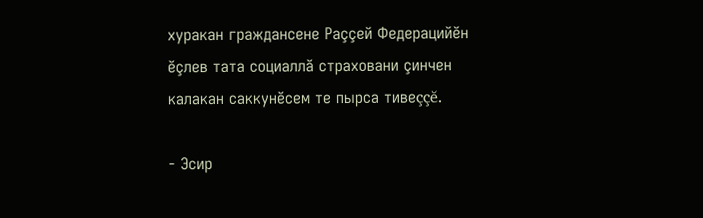хуракан граждансене Раççей Федерацийĕн ĕçлев тата социаллă страховани çинчен калакан саккунĕсем те пырса тивеççĕ.

- Эсир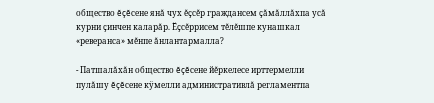общество ĕçĕсене янă чух ĕçсĕр граждансем çăмăллăхпа усă курни çинчен каларăр. Ĕçсĕррисем тĕлĕшпе кунашкал «реверанса» мĕнпе ăнлантармалла?

- Патшалăхăн общество ĕçĕсене йĕркелесе ирттермелли пулăшу ĕçĕсене кÿмелли административлă регламентпа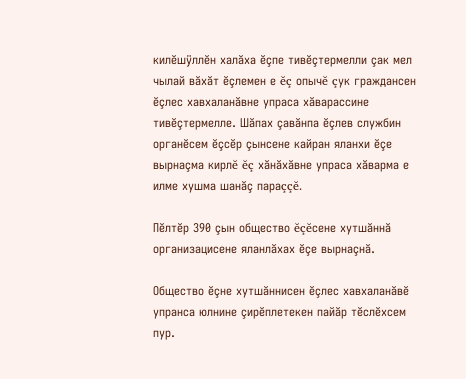килĕшÿллĕн халăха ĕçпе тивĕçтермелли çак мел чылай вăхăт ĕçлемен е ĕç опычĕ çук граждансен ĕçлес хавхаланăвне упраса хăварассине тивĕçтермелле. Шăпах çавăнпа ĕçлев службин органĕсем ĕçсĕр çынсене кайран яланхи ĕçе вырнаçма кирлĕ ĕç хăнăхăвне упраса хăварма е илме хушма шанăç параççĕ.

Пĕлтĕр 390 çын общество ĕçĕсене хутшăннă организацисене яланлăхах ĕçе вырнаçнă.

Общество ĕçне хутшăннисен ĕçлес хавхаланăвĕ упранса юлнине çирĕплетекен пайăр тĕслĕхсем пур.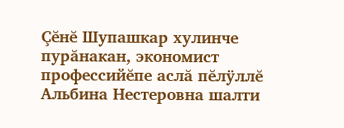Çĕнĕ Шупашкар хулинче пурăнакан, экономист профессийĕпе аслă пĕлÿллĕ Альбина Нестеровна шалти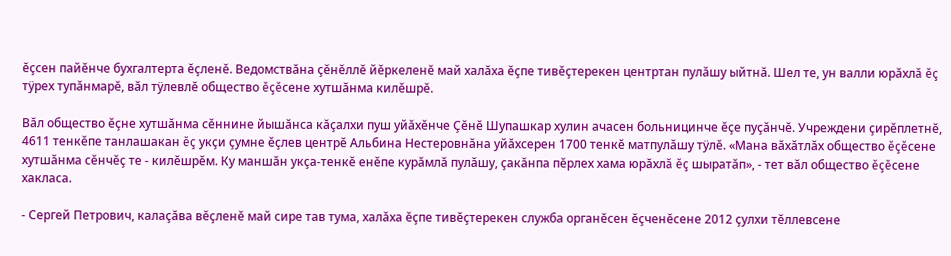ĕçсен пайĕнче бухгалтерта ĕçленĕ. Ведомствăна çĕнĕллĕ йĕркеленĕ май халăха ĕçпе тивĕçтерекен центртан пулăшу ыйтнă. Шел те, ун валли юрăхлă ĕç тÿрех тупăнмарĕ, вăл тÿлевлĕ общество ĕçĕсене хутшăнма килĕшрĕ.

Вăл общество ĕçне хутшăнма сĕннине йышăнса кăçалхи пуш уйăхĕнче Çĕнĕ Шупашкар хулин ачасен больницинче ĕçе пуçăнчĕ. Учреждени çирĕплетнĕ, 4611 тенкĕпе танлашакан ĕç укçи çумне ĕçлев центрĕ Альбина Нестеровнăна уйăхсерен 1700 тенкĕ матпулăшу тÿлĕ. «Мана вăхăтлăх общество ĕçĕсене хутшăнма сĕнчĕç те - килĕшрĕм. Ку маншăн укçа-тенкĕ енĕпе курăмлă пулăшу, çакăнпа пĕрлех хама юрăхлă ĕç шыратăп», - тет вăл общество ĕçĕсене хакласа.

- Сергей Петрович, калаçăва вĕçленĕ май сире тав тума, халăха ĕçпе тивĕçтерекен служба органĕсен ĕçченĕсене 2012 çулхи тĕллевсене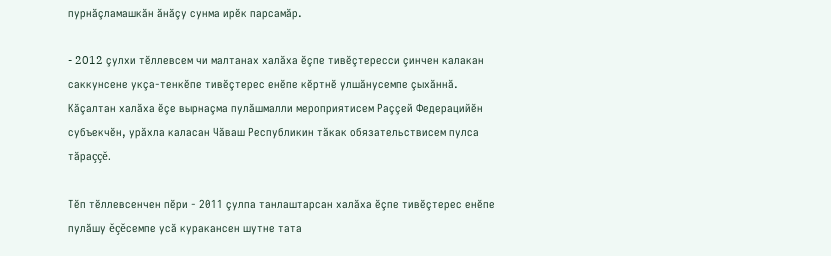пурнăçламашкăн ăнăçу сунма ирĕк парсамăр.

- 2012 çулхи тĕллевсем чи малтанах халăха ĕçпе тивĕçтересси çинчен калакан саккунсене укçа-тенкĕпе тивĕçтерес енĕпе кĕртнĕ улшăнусемпе çыхăннă. Кăçалтан халăха ĕçе вырнаçма пулăшмалли мероприятисем Раççей Федерацийĕн субъекчĕн, урăхла каласан Чăваш Республикин тăкак обязательствисем пулса тăраççĕ.

Тĕп тĕллевсенчен пĕри - 2011 çулпа танлаштарсан халăха ĕçпе тивĕçтерес енĕпе пулăшу ĕçĕсемпе усă куракансен шутне тата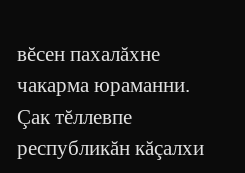вĕсен пахалăхне чакарма юраманни. Çак тĕллевпе республикăн кăçалхи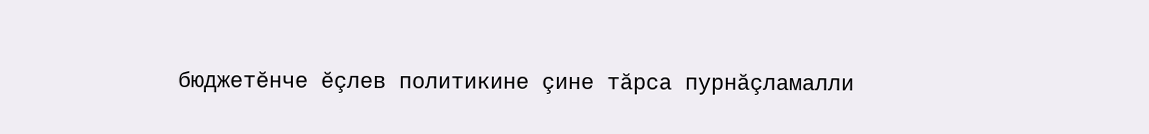бюджетĕнче ĕçлев политикине çине тăрса пурнăçламалли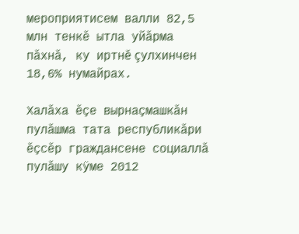мероприятисем валли 82,5 млн тенкĕ ытла уйăрма пăхнă, ку иртнĕ çулхинчен 18,6% нумайрах.

Халăха ĕçе вырнаçмашкăн пулăшма тата республикăри ĕçсĕр граждансене социаллă пулăшу кÿме 2012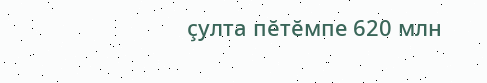çулта пĕтĕмпе 620 млн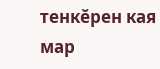тенкĕрен кая мар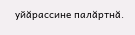уйăрассине палăртнă.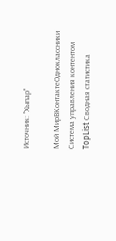Источник: "Хыпар"

Мой МирВКонтактеОдноклассники
Система управления контентом
TopList Сводная статистика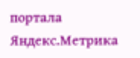портала Яндекс.Метрика